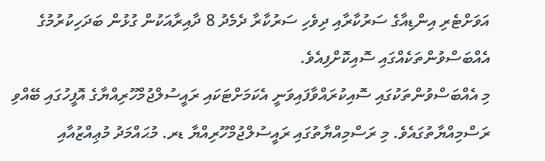އަވަށްޓެރި އިންޑިއާގެ ސަރުކާރާއި ދިވެހި ސަރުކާރާ ދެމެދު 8 ދާއިރާއަކުން ގުޅުން ބަދަހިކުރުމުގެ އެއްބަސްވުންތަކެއްގައި ސޮއިކޮށްފިއެވެ.
މި އެއްބަސްވުންތަކުގައި ސޮއިކުރައްވާފައިވަނީ އެކަމަށްޓަކައި ރައީސުލްޖުމްހޫރިއްޔާގެ އޮފީހުގައި ބޭއްވި ރަސްމިއްޔާތުގައެވެ. މި ރަސްމިއްޔާތުގައި ރައީސުލްޖުމްހޫރިއްޔާ ޑރ. މުޙައްމަދު މުޢިއްޒުއާއި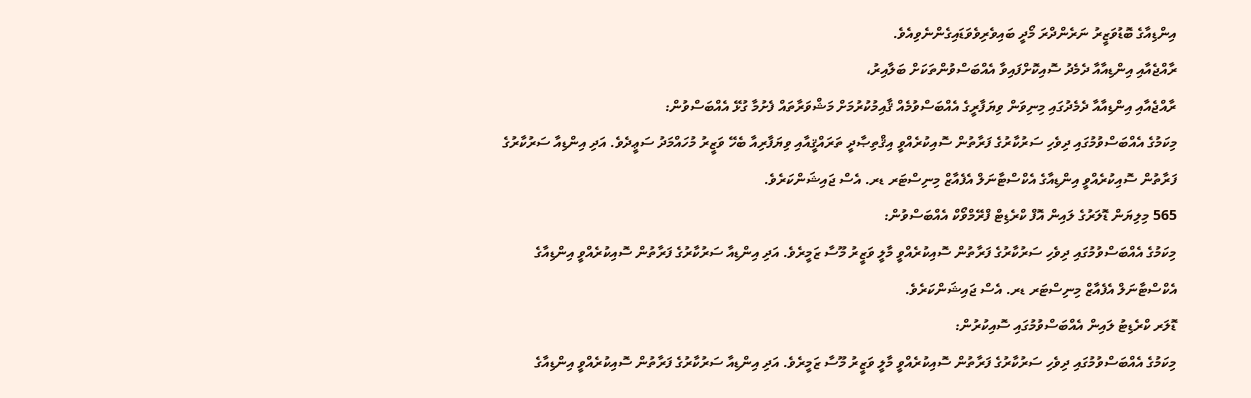އިންޑިއާގެ ބޮޑުވަޒީރު ނަރެންދްރަ މޯދީ ބައިވެރިވެވަޑައިގެންނެވިއެވެ.
ރާއްޖެއާއި އިންޑިއާއާ ދެމެދު ސޮއިކޮށްފައިވާ އެއްބަސްވުންތަކަށް ބަލާއިރު،
ރާއްޖެއާއި އިންޑިއާއާ ދެމެދުގައި މިނިވަން ވިޔަފާރީގެ އެއްބަސްވުމެއް ޤާއިމުކުރުމަށް މަޝްވަރާތައް ފެށުމާ ގުޅޭ އެއްބަސްވުން:
މިކަމުގެ އެއްބަސްވުމުގައި ދިވެހި ސަރުކާރުގެ ފަރާތުން ސޮއިކުރެއްވީ އިޤްތިޞާދީ ތަރައްޤީއާއި ވިޔަފާރިއާ ބެހޭ ވަޒީރު މުހައްމަދު ސަޢީދެވެ. އަދި އިންޑިއާ ސަރުކާރުގެ ފަރާތުން ސޮއިކުރެއްވީ އިންޑިއާގެ އެކްސްޓާނަލް އެފެއާޒް މިނިސްޓަރ ޑރ. އެސް ޖައިޝަންކަރެވެ.
565 މިލިޔަން ޑޮލަރުގެ ލައިން އޮފް ކްރެޑިޓް ފްރޭމްވޯކް އެއްބަސްވުން:
މިކަމުގެ އެއްބަސްވުމުގައި ދިވެހި ސަރުކާރުގެ ފަރާތުން ސޮއިކުރެއްވީ މާލީ ވަޒީރު މޫސާ ޒަމީރެވެ. އަދި އިންޑިއާ ސަރުކާރުގެ ފަރާތުން ސޮއިކުރެއްވީ އިންޑިއާގެ އެކްސްޓާނަލް އެފެއާޒް މިނިސްޓަރ ޑރ. އެސް ޖައިޝަންކަރެވެ.
ޑޮލަރ ކްރެޑިޓު ލައިން އެއްބަސްވުމުގައި ސޮއިކުރުން:
މިކަމުގެ އެއްބަސްވުމުގައި ދިވެހި ސަރުކާރުގެ ފަރާތުން ސޮއިކުރެއްވީ މާލީ ވަޒީރު މޫސާ ޒަމީރެވެ. އަދި އިންޑިއާ ސަރުކާރުގެ ފަރާތުން ސޮއިކުރެއްވީ އިންޑިއާގެ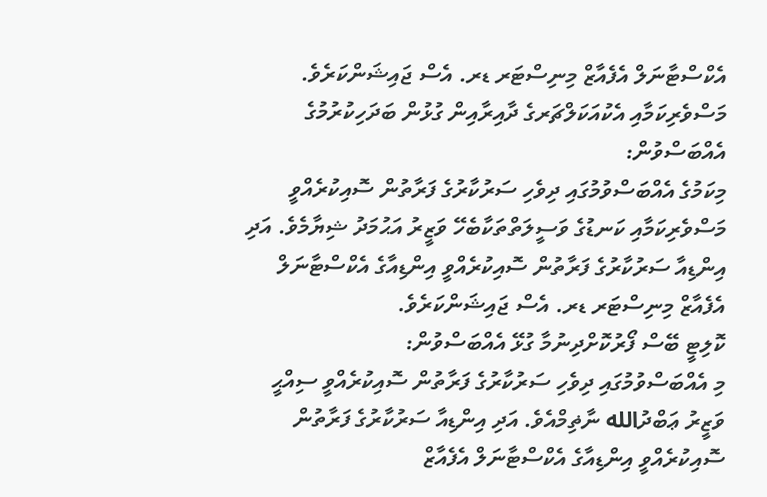އެކްސްޓާނަލް އެފެއާޒް މިނިސްޓަރ ޑރ. އެސް ޖައިޝަންކަރެވެ.
މަސްވެރިކަމާއި އެކުއަކަލްޗަރގެ ދާއިރާއިން ގުޅުން ބަދަހިކުރުމުގެ އެއްބަސްވުން:
މިކަމުގެ އެއްބަސްވުމުގައި ދިވެހި ސަރުކާރުގެ ފަރާތުން ސޮއިކުރެއްވީ މަސްވެރިކަމާއި ކަނޑުގެ ވަސީލަތްތަކާބެހޭ ވަޒީރު އަޙުމަދު ޝިޔާމެވެ. އަދި އިންޑިއާ ސަރުކާރުގެ ފަރާތުން ސޮއިކުރެއްވީ އިންޑިއާގެ އެކްސްޓާނަލް އެފެއާޒް މިނިސްޓަރ ޑރ. އެސް ޖައިޝަންކަރެވެ.
ކޮލިޓީ ބޭސް ފޯރުކޮށްދިނުމާ ގުޅޭ އެއްބަސްވުން:
މި އެއްބަސްވުމުގައި ދިވެހި ސަރުކާރުގެ ފަރާތުން ސޮއިކުރެއްވީ ސިއްޙީ ވަޒީރު ޢަބްދުالله ނާޡިމްއެވެ. އަދި އިންޑިއާ ސަރުކާރުގެ ފަރާތުން ސޮއިކުރެއްވީ އިންޑިއާގެ އެކްސްޓާނަލް އެފެއާޒް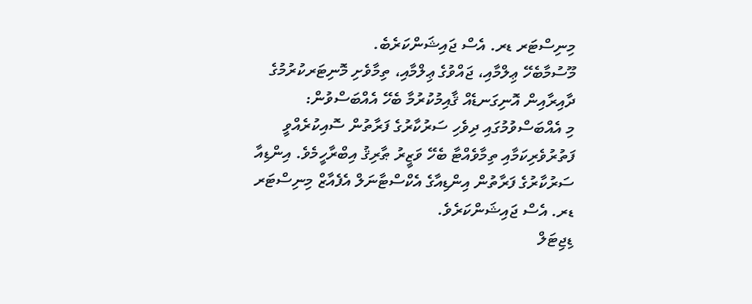މިނިސްޓަރ ޑރ. އެސް ޖައިޝަންކަރެބެ.
މޫސުމާބެހޭ ޢިލްމާއި، ޖައްވުގެ ޢިލްމާއި، ތިމާވެށި މޮނިޓަރކުރުމުގެ ދާއިރާއިން އޮނިގަނޑެއް ޤާއިމުކުރުމާ ބެހޭ އެއްބަސްވުން:
މި އެއްބަސްވުމުގައި ދިވެހި ސަރުކާރުގެ ފަރާތުން ސޮއިކުރެއްވީ ފަތުރުވެރިކަމާއި ތިމާވެއްޓާ ބެހޭ ވަޒީރު ޠާރިޤު އިބްރާހީމެވެ. އިންޑިއާ ސަރުކާރުގެ ފަރާތުން އިންޑިއާގެ އެކްސްޓާނަލް އެފެއާޒް މިނިސްޓަރ ޑރ. އެސް ޖައިޝަންކަރެވެ.
ޑިޖިޓަލް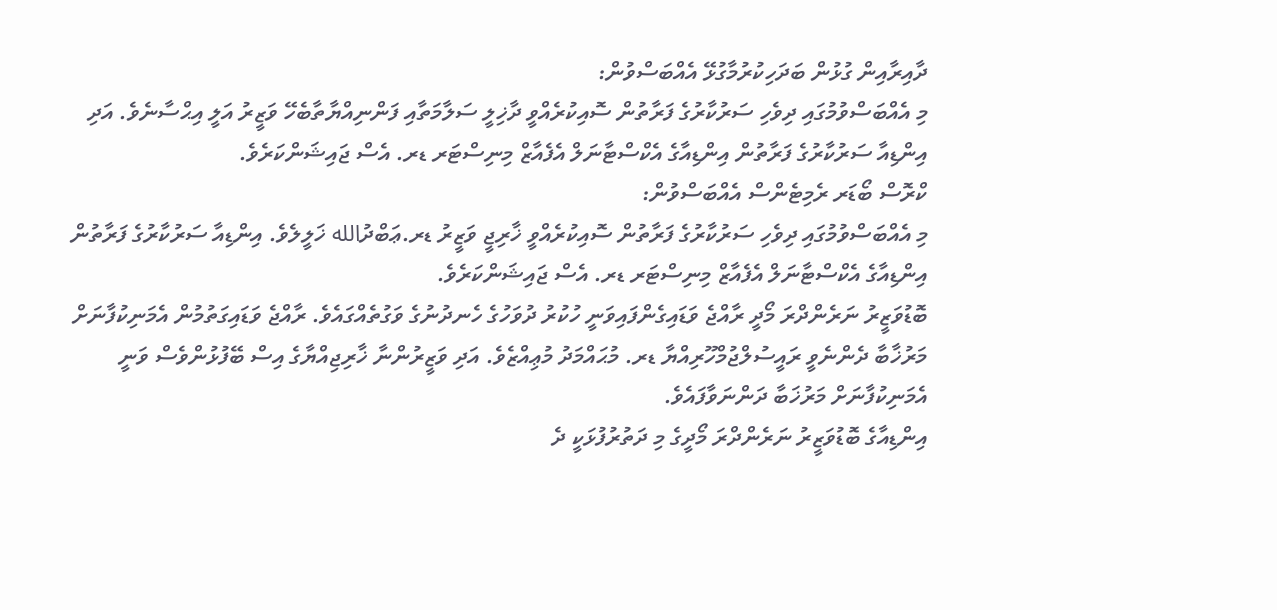ދާއިރާއިން ގުޅުން ބަދަހިކުރުމާގުޅޭ އެއްބަސްވުން:
މި އެއްބަސްވުމުގައި ދިވެހި ސަރުކާރުގެ ފަރާތުން ސޮއިކުރެއްވީ ދާޚިލީ ސަލާމަތާއި ފަންނިއްޔާތާބެހޭ ވަޒީރު އަލީ އިޙްސާނެވެ. އަދި އިންޑިއާ ސަރުކާރުގެ ފަރާތުން އިންޑިއާގެ އެކްސްޓާނަލް އެފެއާޒް މިނިސްޓަރ ޑރ. އެސް ޖައިޝަންކަރެވެ.
ކްރޮސް ބޯޑަރ ރެމިޓެންސް އެއްބަސްވުން:
މި އެއްބަސްވުމުގައި ދިވެހި ސަރުކާރުގެ ފަރާތުން ސޮއިކުރެއްވީ ޚާރިޖީ ވަޒީރު ޑރ.ޢަބްދުالله ޚަލީލެވެ. އިންޑިއާ ސަރުކާރުގެ ފަރާތުން އިންޑިއާގެ އެކްސްޓާނަލް އެފެއާޒް މިނިސްޓަރ ޑރ. އެސް ޖައިޝަންކަރެވެ.
ބޮޑުވަޒީރު ނަރެންދްރަ މޯދީ ރާއްޖެ ވަޑައިގެންފައިވަނީ ހުކުރު ދުވަހުގެ ހެނދުނުގެ ވަގުތެއްގައެވެ. ރާއްޖެ ވަޑައިގަތުމުން އެމަނިކުފާނަށް މަރުޚާބާ ދެންނެވީ ރައީސުލްޖުމްހޫރިއްޔާ ޑރ. މުޙައްމަދު މުޢިއްޒެވެ. އަދި ވަޒީރުންނާ ޚާރިޖިއްޔާގެ އިސް ބޭފުޅުންވެސް ވަނީ އެމަނިކުފާނަށް މަރުޚަބާ ދަންނަވާފައެވެ.
އިންޑިއާގެ ބޮޑުވަޒީރު ނަރެންދްރަ މޯދީގެ މި ދަތުރުފުޅަކީ ދެ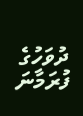ދުވަހުގެ ފުރަމާނަ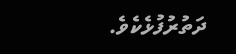ދަތުރުފުޅެކެވެ.